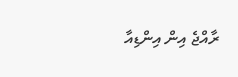ރާއްޖެ އިން އިންޑިއާ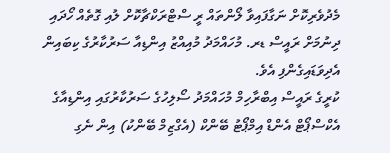މެދުވެރިކޮށް ނަގާފައިވާ ލޯންތައް ރީ ސްޓްރަކްޗާކޮށް ލުއި ގޮތެއް ހޯދައި ދިނުމަށް ރައީސް ޑރ. މުހައްމަދު މުއިއްޒު އިންޑިއާ ސަރުކާރުގެ ކިބައިން އެދިވަޑައިގެންފި އެވެ.
ކުރީގެ ރައީސް އިބްރާހިމް މުހައްމަދު ސޯލިހުގެ ސަރުކާރުގައި އިންޑިއާގެ އެކްސްޕޯޓް އެންޑް އިމްޕޯޓު ބޭންކް (އެގްޒިމް ބޭންކު) އިން ނެގި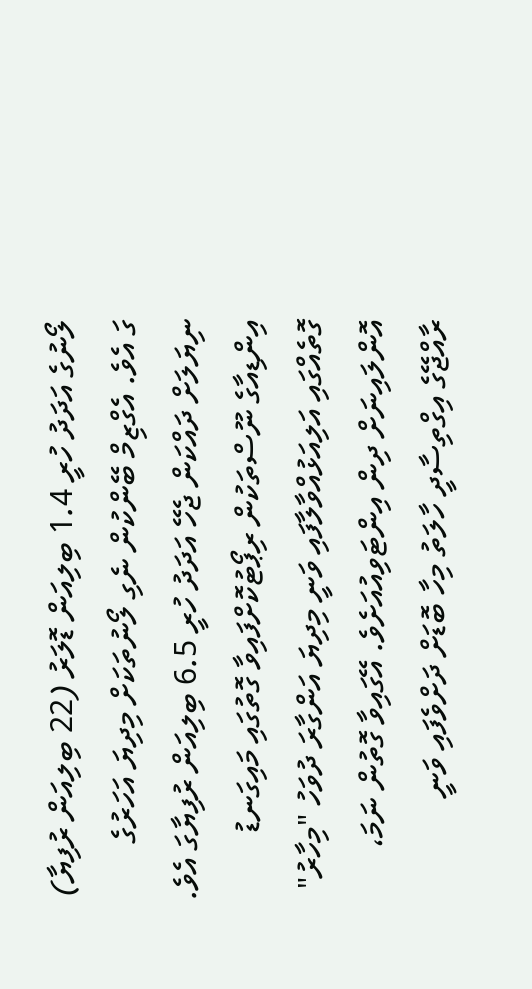ލޯނުގެ އަދަދު ހުރީ 1.4 ބިލިއަން ޑޮލަރު (22 ބިލިއަން ރުފިޔާ) ގަ އެވެ. އެގްޒިމް ބޭންކުން ނެގި ލޯނުތަކަށް މިދިޔަ އަހަރުގެ ނިޔަލަށް ދައްކަން ޖެހޭ އަދަދު ހުރީ 6.5 ބިލިއަން ރުފިޔާގަ އެވެ.
އިންޑިއާގެ ނޫސްތަކުން ރިޕޯޓުކޮށްފައިވާ ގޮތުގައި މައިގަނޑު ގޮތެއްގައި އަލިއަޅުއްވާލާފައި ވަނީ މިދިޔަ އަންގާރަ ދުވަހު "މިހާރު" އޮންލައިނަށް ދިން އިންޓަވިއުއަށެވެ. އޭގައިވާ ގޮތުން ނަމަ، ރާއްޖޭގެ އިގްތިސާދީ ހާލަތު މިހާ ބޮޑަށް ދަށްވެފައި ވަނީ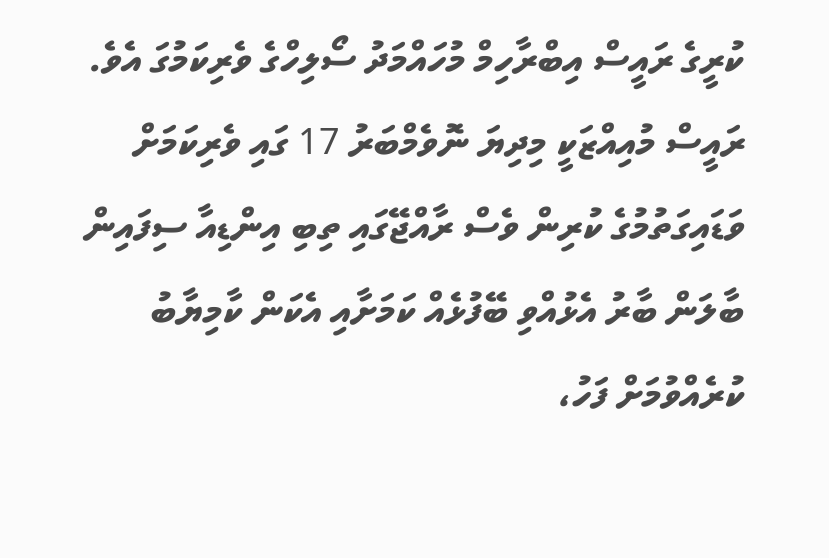ކުރީގެ ރައީސް އިބްރާހިމް މުހައްމަދު ސޯލިހްގެ ވެރިކަމުގަ އެވެ.
ރައީސް މުއިއްޒަކީ މިދިޔަ ނޮވެމްބަރު 17 ގައި ވެރިކަމަށް ވަޑައިގަތުމުގެ ކުރިން ވެސް ރާއްޖޭގައި ތިބި އިންޑިއާ ސިފައިން ބާލަން ބާރު އެޅުއްވި ބޭފުޅެއް ކަމަށާއި އެކަން ކާމިޔާބު ކުރެއްވުމަށް ފަހު،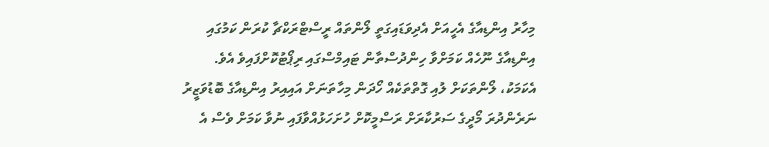މިހާރު އިންޑިއާގެ އެހީއަށް އެދިވަޑައިގަތީ ލޯންތައް ރީސްޓްރަކްޗާ ކުރަން ކަމުގައި އިންޑިއާގެ ނޫހެއް ކަމަށްވާ ހިންދުސްތާން ޓައިމްސްގައި ރިޕޯޓުކޮށްފައިވެ އެވެ.
އެކަމަކު، ލޯންތަކަށް ލުއި ގޮތްތަކެއް ހޯދަން މިހާތަނަށް އައިއިރު އިންޑިއާގެ ބޮޑުވަޒީރު ނަރެންދުރަ މޯދީގެ ސަރުކާރަށް ރަސްމީކޮށް ހުށަހަޅުއްވާފައި ނުވާ ކަމަށް ވެސް އެ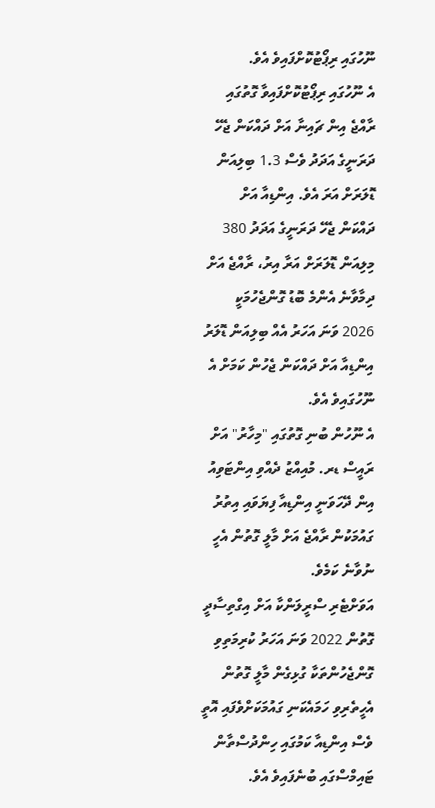ނޫހުގައި ރިޕޯޓުކޮށްފައިވެ އެވެ.
އެ ނޫހުގައި ރިޕޯޓުކޮށްފައިވާ ގޮތުގައި ރާއްޖެ އިން ޗައިނާ އަށް ދައްކަން ޖެހޭ ދަރަނީގެ އަދަދު ވެސް 1.3 ބިލިއަން ޑޮލަރަށް އަރަ އެވެ. އިންޑިއާ އަށް ދައްކަން ޖެހޭ ދަރަނީގެ އަދަދު 380 މިލިއަން ޑޮލަރަށް އަރާ އިރު، ރާއްޖެ އަށް ދިމާވާނެ އެންމެ ބޮޑު ގޮންޖެހުމަކީ 2026 ވަނަ އަހަރު އެއް ބިލިއަން ޑޮލަރު އިންޑިއާ އަށް ދައްކަން ޖެހުން ކަމަށް އެ ނޫހުގައިވެ އެވެ.
އެ ނޫހުން ބުނި ގޮތުގައި "މިހާރު" އަށް ރައީސް ޑރ. މުއިއްޒު ދެއްވި އިންޓަވިއު އިން ދޭހަވަނީ އިންޑިއާ ފިޔަވައި އިތުރު ގައުމަކުން ރާއްޖެ އަށް މާލީ ގޮތުން އެހީ ނުވާނެ ކަމެވެ.
އަވަށްޓެރި ސްރީލަންކާ އަށް އިގްތިސާދީ ގޮތުން 2022 ވަނަ އަހަރު ކުރިމަތިވި ގޮންޖެހުންތަކާ ގުޅިގެން މާލީ ގޮތުން އެހީތެރިވި ހަމައެކަނި ގައުމަކަށްވެފައި އޮތީ ވެސް އިންޑިއާ ކަމުގައި ހިންދުސްތާން ޓައިމްސްގައި ބުނެފައިވެ އެވެ.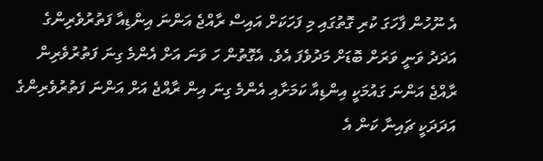އެ ނޫހުން ފާހަގަ ކުރި ގޮތުގައި މި ފަހަކަށް އައިސް ރާއްޖެ އަންނަ އިންޑިއާ ފަތުރުވެރިންގެ އަދަދު ވަނީ ވަރަށް ބޮޑަށް މަދުވެފަ އެވެ. އެގޮތުން ހަ ވަނަ އަށް އެންމެ ގިނަ ފަތުރުވެރިން ރާއްޖެ އަންނަ ގައުމަކީ އިންޑިއާ ކަމަށާއި އެންމެ ގިނަ އިން ރާއްޖެ އަށް އަންނަ ފަތުރުވެރިންގެ އަދަދަކީ ޗައިނާ ކަން އެ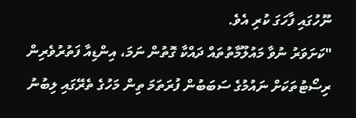ނޫހުގައި ފާހަގަ ކުރި އެވެ.
"ކަށަވަރު ނުވާ މައުލޫމާތުތައް ދައްކާ ގޮތުން ނަމަ، އިންޑިއާ ފަތުރުވެރިން ރިސޯޓުތަކަށް ނައުމުގެ ސަބަބުން ފުރަތަމަ ތިން މަހުގެ ތެރޭގައި ލިބުނު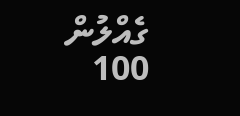ގެއްލުން 100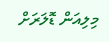މިލިއަން ޑޮލަރަށް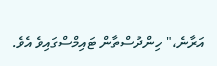އަރާނެ،" ހިންދުސްތާން ޓައިމްސްގައިވެ އެވެ.